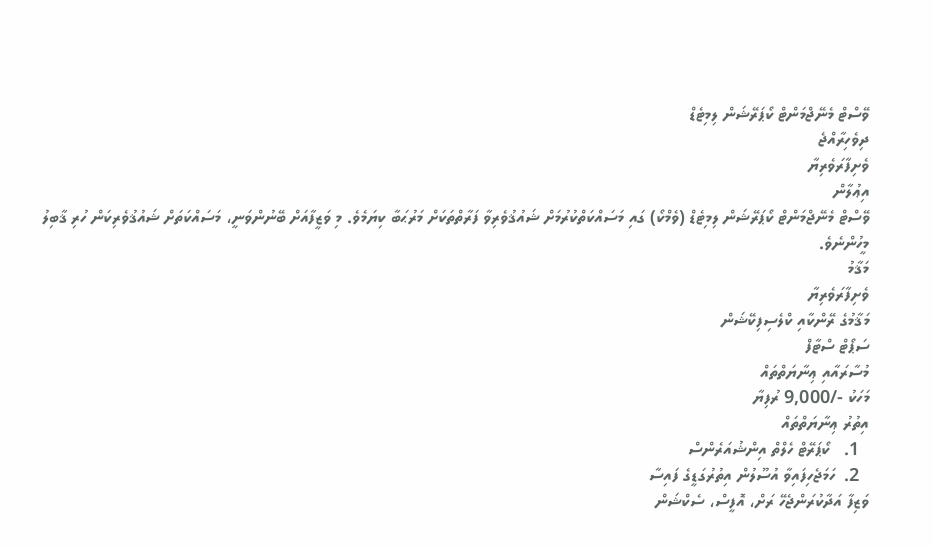ވޭސްޓް މެނޭޖްމަންޓް ކޯޕަރޭޝަން ލިމިޓެޑް
ދިވެހިރާއްޖެ
ވެށިފާރަވެރިޔާ
އިޢުލާން
ވޭސްޓް މެނޭޖްމަންޓް ކޯޕަރޭޝަން ލިމިޓެޑް (ވެމްކޯ) ގައި މަސައްކަތްކުރުމަށް ޝައުޤުވެރިވާ ފަރާތްތަކަށް މަރުޙަބާ ކިޔަމެވެ. މި ވަޒީފާއަށް ބޭނުންވަނީ، މަސައްކަތަށް ޝައުޤުވެރިކަން ހުރި ޤާބިލު މީހުންނެވެ.
މަޤާމު
ވެށިފާރަވެރިޔާ
މަޤާމުގެ ރޭންކާއި ކްލެސިފިކޭޝަން
ސަޕޯޓް ސްޓާފް
މުސާރައާއި ޢިނާޔަތްތައް
މަހަކު -/9,000 ރުފިޔާ
އިތުރު ޢިނާޔަތްތައް
  1.   ކޯޕަރޭޓް ހެލްތް އިންޝުއަރެންސް
  2.  ހަމަޖެހިފައިވާ އުސޫލުން އިތުރުގަޑީގެ ފައިސާ
ވަޒިފާ އަދާކުރަންޖެހޭ ރަށް، އޮފީސް، ސެކްޝަން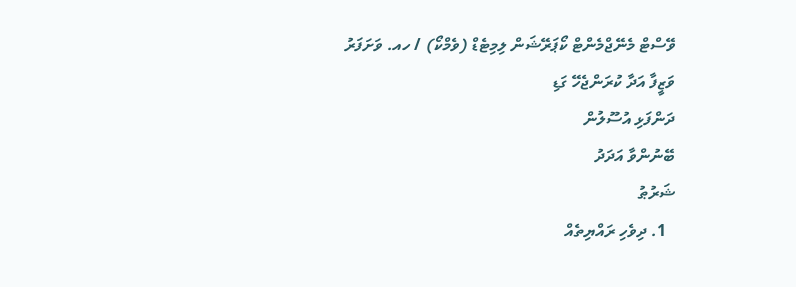ވޭސްޓް މެނޭޖްމެންޓް ކޯޕަރޭޝަން ލިމިޓެޑް (ވެމްކޯ) / ހއ. ވަށަފަރު
ވަޒީފާ އަދާ ކުރަންޖެހޭ ގަޑި
ދަންފަޅި އުސޫލުން
ބޭނުންވާ އަދަދު
ޝަރުޠު
  1. ދިވެހި ރައްޔިތެއް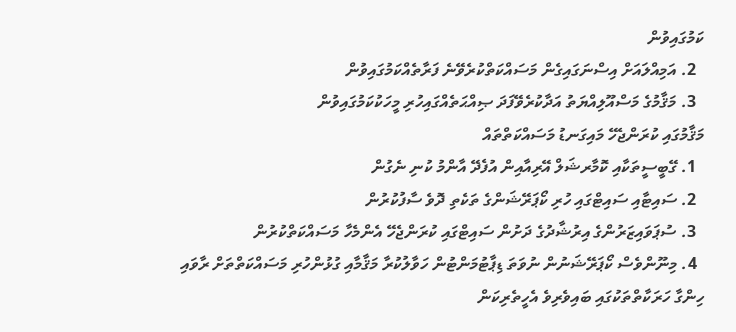ކަމުގައިވުން
  2. އަމިއްލައަށް އިސްނަގައިގެން މަސައްކަތްކުރެވޭނެ ފަރާތެއްކަމުގައިވުން
  3. މަޤާމުގެ މަސްއޫލިއްޔަތު އަދާކުރެވޭފަދަ ޞިއްޙަތެއްގައިހުރި މީހަކުކަމުގައިވުން
މަޤާމުގައި ކުރަންޖެހޭ މައިގަނޑު މަސައްކަތްތައް
  1. ގޭބީސީތަކާއި ކޮމާރޝަލް އޭރިއާއިން އުފެދޭ އާންމު ކުނި ނެގުން
  2. ސައިޓާއި ސައިޓްގައި ހުރި ކޯޕަރޭޝަންގެ ތަކެތި ދޮވެ ސާފުކުރުން
  3. ސުޕަވައިޒަރުންގެ އިރުޝާދުގެ ދަށުން ސައިޓްގައި ކުރަންޖެހޭ އެންމެހާ މަސައްކަތްކުރުން
  4. މިނޫންވެސް ކޯޕަރޭޝަނުން ނުވަތަ ޑިޕާޓުމަންޓުން ހަވާލުކުރާ މަޤާމާއި ގުޅުންހުރި މަސައްކަތްތަށް ރާވައި ހިންގާ ހަރަކާތްތަކުގައި ބައިވެރިވެ އެހީތެރިކަން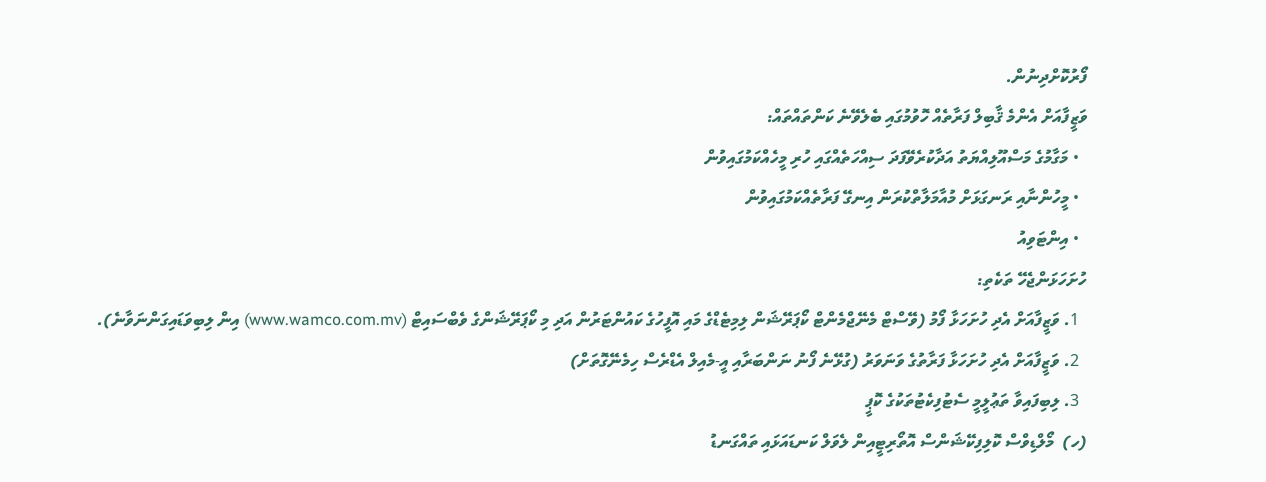ފޯރުކޮށްދިނުން.
ވަޒީފާއަށް އެންމެ ޤާބިލް ފަރާތެއް ހޮވުމުގައި ބެލެވޭނެ ކަންތައްތައް:
  • މަގާމުގެ މަސްއޫލިއްޔަތު އަދާކުރެވޭފަދަ ސިއްހަތެއްގައި ހުރި މީހެއްކަމުގައިވުން
  • މީހުންނާއި ރަނގަޅަށް މުއާމަލާތްކުރަން އިނގޭ ފަރާތެއްކަމުގައިވުން
  • އިންޓަވިއު
ހުށަހަޅަންޖެހޭ ތަކެތި:
  1. ވަޒީފާއަށް އެދި ހުށަހަޅާ ފޯމު (ވޭސްޓް މެނޭޖްމެންޓް ކޯޕަރޭޝަން ލިމިޓެޑްގެ މައި އޮފީހުގެ ކައުންޓަރުން އަދި މި ކޯޕަރޭޝަންގެ ވެބްސައިޓް (www.wamco.com.mv) އިން ލިބިވަޑައިގަންނަވާނެ).
  2. ވަޒީފާއަށް އެދި ހުށަހަޅާ ފަރާތުގެ ވަނަވަރު (ގުޅޭނެ ފޯނު ނަންބަރާއި އީ-މެއިލް އެޑްރެސް ހިމެނޭގޮތަށް)
  3. ލިބިފައިވާ ތަޢުލީމީ ސެޓުފިކެޓުތަކުގެ ކޮޕީ
(ހ)  މޯލްޑިވްސް ކޮލިފިކޭޝަންސް އޮތޯރިޓީއިން ލެވަލް ކަނޑައަޅައި ތައްގަނޑު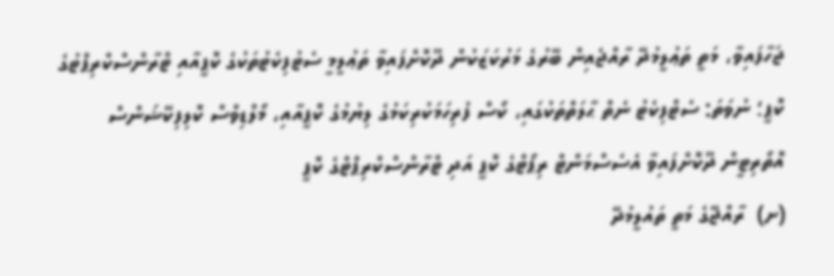ޖަހާފައިވާ، މަތީ ތަޢުލީމުދޭ ރާއްޖެއިން ބޭރުގެ މަރުކަޒަކުން ދޫކޮށްފައިވާ ތަޢުލީމީ ސެޓުފިކެޓުތަކުގެ ކޮޕީއާއި ޓްރާންސްކްރިޕްޓުގެ ކޮޕީ؛ ނުވަތަ: ސެޓްފިކެޓު ނެތް ޙާލަތްތަކުގައި، ކޯސް ފުރިހަމަކުރިކަމުގެ ލިޔުމުގެ ކޮޕީއާއި، މޯލްޑިވްސް ކޮލިފިކޭޝަންސް އޮތޯރިޓީން ދޫކޮށްފައިވާ އެސެސްމަންޓް ރިޕޯޓްގެ ކޮޕީ އަދި ޓްރާންސްކްރިޕްޓްގެ ކޮޕީ
(ށ)  ރާއްޖޭގެ މަތީ ތައުލީމުދޭ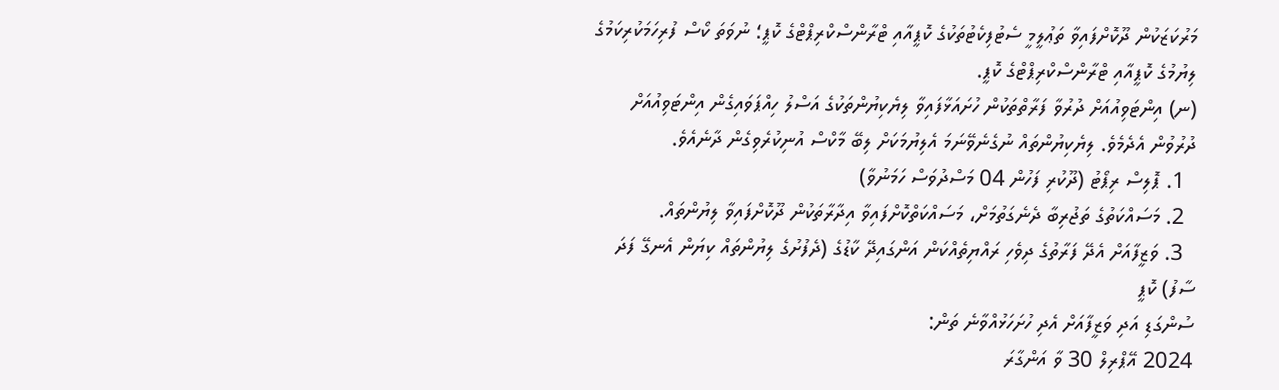މަރުކަޒަކުން ދޫކޮށްފައިވާ ތަޢުލީމީ ސެޓުފިކެޓުތަކުގެ ކޮޕީއާއި ޓްރާންސްކްރިޕްޓްގެ ކޮޕީ؛ ނުވަތަ ކޯސް ފުރިހަމަކުރިކަމުގެ ލިޔުމުގެ ކޮޕީއާއި ޓްރާންސްކްރިޕްޓްގެ ކޮޕީ.
(ނ) އިންޓަވިއުއަށް ދުރުވާ ފަރާތްތަކުން ހުށައަޅާފައިވާ ލިޔެކިޔުންތަކުގެ އަސްލު ހިއްޕަވައިގެން އިންޓަވިއުއަށް ދުރުވުން އެދެމެވެ. ލިޔެކިޔުންތައް ނުގެނެވޭނަމަ އެލިޔުމަކަށް ލިބޭ މާކްސް އުނިކުރެވިގެން ދާނެއެވެ.
  1. ޕޮލިސް ރިޕޯޓު (ދޫކުރި ފަހުން 04 މަސްދުވަސް ހަމަނުވާ)
  2. މަސައްކަތުގެ ތަޖުރިބާ ދެނެގަތުމަށް، މަސައްކަތްކޮށްފައިވާ އިދާރާތަކުން ދޫކޮށްފައިވާ ލިޔުންތައް.
  3. ވަޒީފާއަށް އެދޭ ފަރާތުގެ ދިވެހި ރައްޔިތެއްކަން އަންގައިދޭ ކާޑުގެ (ދެފުށުގެ ލިޔުންތައް ކިޔަން އެނގޭ ފަދަ ސާފު) ކޮޕީ
ސުންގަޑި އަދި ވަޒީފާއަށް އެދި ހުށަހަޅުއްވާނެ ތަން:
2024 އޭޕްރިލް 30 ވާ އަންގާރަ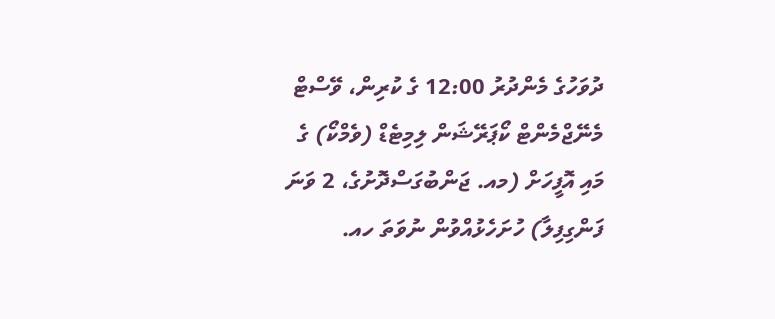ދުވަހުގެ މެންދުރު 12:00 ގެ ކުރިން، ވޭސްޓް މެނޭޖްމެންޓް ކޯޕަރޭޝަން ލިމިޓެޑް (ވެމްކޯ) ގެ މައި އޮފީހަށް (މއ. ޖަންބުގަސްދޮށުގެ، 2 ވަނަ ފަންގިފިލާ) ހުށަހެޅުއްވުން ނުވަތަ ހއ.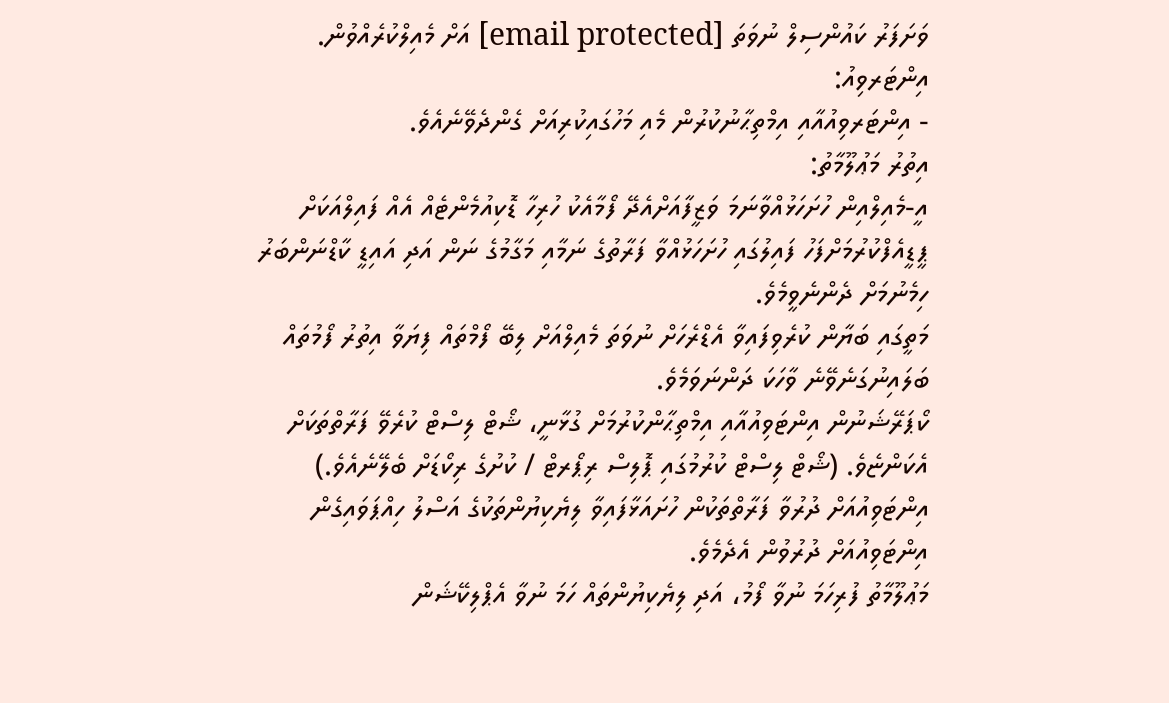ވަށަފަރު ކައުންސިލް ނުވަތަ [email protected] އަށް މެއިލްކުރެއްވުން.
އިންޓަރވިއު:
- އިންޓަރވިއުއާއި އިމްތިޙާނުކުރުން މެއި މަހުގައިކުރިއަށް ގެންދެވޭނެއެވެ.
އިތުރު މަޢުލޫމާތު:
އީ-މެއިލްއިން ހުށަހަޅުއްވާނަމަ ވަޒީފާއަށްއެދޭ ފޯމާއެކު ހުރިހާ ޑޮކިއުމެންޓެއް އެއް ފައިލްއަކަށް ޕީޑީއެފްކުރުމަށްފަހު ފައިލުގައި ހުށަހަޅުއްވާ ފަރާތުގެ ނަމާއި މަގާމުގެ ނަން އަދި އައިޑީ ކާޑްނަންބަރު ހިމެނުމަށް ދެންނެވީމެވެ.
މަތީގައި ބަޔާން ކުރެވިފައިވާ އެޑްރެހަށް ނުވަތަ މެއިލްއަށް ލިބޭ ފޯމްތައް ފިޔަވާ އިތުރު ފޯމުތައް ބަލައިނުގަނެވޭނެ ވާހަކަ ދަންނަވަމެވެ.
ކޯޕަރޭޝަނުން އިންޓަވިއުއާއި އިމްތިޙާންކުރުމަށް ގުޅާނީ، ޝޯޓް ލިސްޓް ކުރެވޭ ފަރާތްތަކަށް އެކަންޏެވެ. (ޝޯޓް ލިސްޓް ކުރުމުގައި ޕޮލިސް ރިޕޯރޓް / ކުށުގެ ރިކޯޑަށް ބެލޭނެއެވެ.)
އިންޓަވިއުއަށް ދުރުވާ ފަރާތްތަކުން ހުށައަޅާފައިވާ ލިޔެކިޔުންތަކުގެ އަސްލު ހިއްޕަވައިގެން އިންޓަވިއުއަށް ދުރުވުން އެދެމެވެ.
މަޢުލޫމާތު ފުރިހަމަ ނުވާ ފޯމު، އަދި ލިޔެކިޔުންތައް ހަމަ ނުވާ އެޕްލިކޭޝަން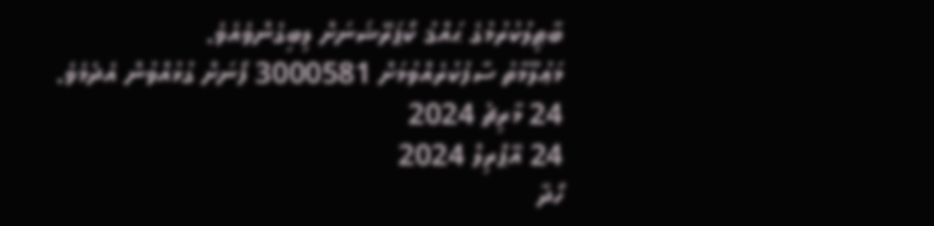ބާޠިލުކުރުމުގެ ޙައްޤު ކޯޕަރޭޝަނަށް ލިބިގެންވެއެވެ.
މަޢުލޫމާތު ސާފުކުރެއްވުމަށް 3000581 ފޯނަށް ގުޅުއްވުން އެދެމެވެ.
24 މާރިޗު 2024
24 އޭޕްރިލް 2024
ހޯދާ